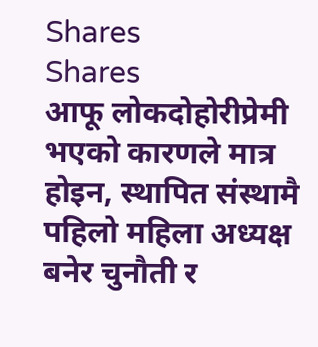Shares
Shares
आफू लोकदोहोरीप्रेमी भएको कारणले मात्र होइन, स्थापित संस्थामै पहिलो महिला अध्यक्ष बनेर चुनौती र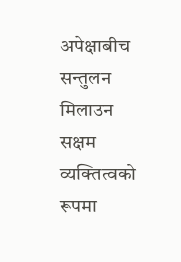अपेक्षाबीच सन्तुलन मिलाउन सक्षम व्यक्तित्वको रूपमा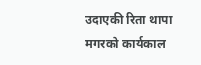उदाएकी रिता थापा मगरको कार्यकाल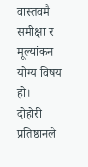वास्तवमै समीक्षा र मूल्यांकन योग्य विषय हो।
दोहोरी प्रतिष्ठानले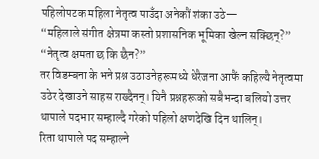पहिलोपटक महिला नेतृत्व पाउँदा अनेकौं शंका उठे—
“महिलाले संगीत क्षेत्रमा कस्तो प्रशासनिक भूमिका खेल्न सक्छिन्?”
“नेतृत्व क्षमता छ कि छैन?”
तर विडम्बना के भने प्रश्न उठाउनेहरूमध्ये धेरैजना आफैं कहिल्यै नेतृत्वमा उठेर देखाउने साहस राख्दैनन्। यिनै प्रश्नहरूको सबैभन्दा बलियो उत्तर थापाले पदभार सम्हाल्दै गरेको पहिलो क्षणदेखि दिन थालिन्।
रिता थापाले पद सम्हाल्ने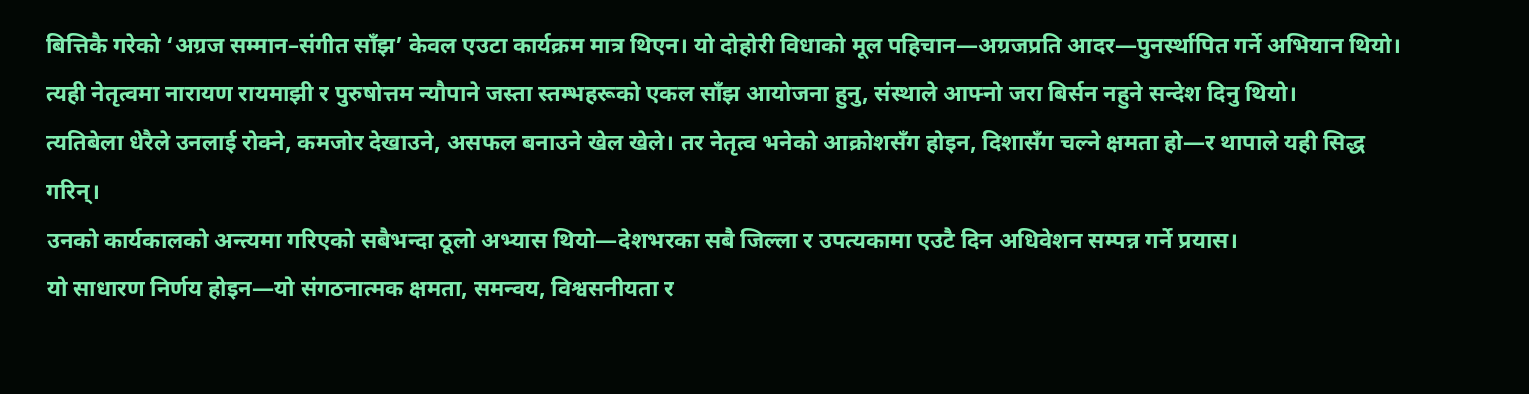बित्तिकै गरेको ‘अग्रज सम्मान–संगीत साँझ’ केवल एउटा कार्यक्रम मात्र थिएन। यो दोहोरी विधाको मूल पहिचान—अग्रजप्रति आदर—पुनर्स्थापित गर्ने अभियान थियो।
त्यही नेतृत्वमा नारायण रायमाझी र पुरुषोत्तम न्यौपाने जस्ता स्तम्भहरूको एकल साँझ आयोजना हुनु, संस्थाले आफ्नो जरा बिर्सन नहुने सन्देश दिनु थियो।
त्यतिबेला धेरैले उनलाई रोक्ने, कमजोर देखाउने, असफल बनाउने खेल खेले। तर नेतृत्व भनेको आक्रोशसँग होइन, दिशासँग चल्ने क्षमता हो—र थापाले यही सिद्ध गरिन्।
उनको कार्यकालको अन्त्यमा गरिएको सबैभन्दा ठूलो अभ्यास थियो—देशभरका सबै जिल्ला र उपत्यकामा एउटै दिन अधिवेशन सम्पन्न गर्ने प्रयास।
यो साधारण निर्णय होइन—यो संगठनात्मक क्षमता, समन्वय, विश्वसनीयता र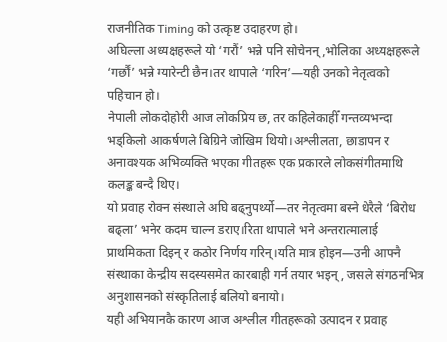राजनीतिक Timing को उत्कृष्ट उदाहरण हो।
अघिल्ला अध्यक्षहरूले यो ‘गरौं’ भन्ने पनि सोचेनन्,भोलिका अध्यक्षहरूले ‘गर्छौं’ भन्ने ग्यारेन्टी छैन।तर थापाले ‘गरिन’—यही उनको नेतृत्वको पहिचान हो।
नेपाली लोकदोहोरी आज लोकप्रिय छ, तर कहिलेकाहीँ गन्तव्यभन्दा भड्किलो आकर्षणले बिग्रिने जोखिम थियो।अश्लीलता, छाडापन र अनावश्यक अभिव्यक्ति भएका गीतहरू एक प्रकारले लोकसंगीतमाथि कलङ्क बन्दै थिए।
यो प्रवाह रोक्न संस्थाले अघि बढ्नुपर्थ्यो—तर नेतृत्वमा बस्ने धेरैले ‘बिरोध बढ्ला’ भनेर कदम चाल्न डराए।रिता थापाले भने अन्तरात्मालाई प्राथमिकता दिइन् र कठोर निर्णय गरिन्।यति मात्र होइन—उनी आफ्नै संस्थाका केन्द्रीय सदस्यसमेत कारबाही गर्न तयार भइन्, जसले संगठनभित्र अनुशासनको संस्कृतिलाई बलियो बनायो।
यही अभियानकै कारण आज अश्लील गीतहरूको उत्पादन र प्रवाह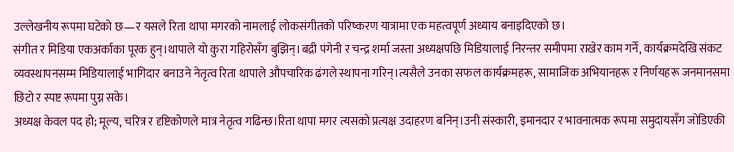उल्लेखनीय रूपमा घटेको छ—र यसले रिता थापा मगरको नामलाई लोकसंगीतको परिष्करण यात्रामा एक महत्वपूर्ण अध्याय बनाइदिएको छ।
संगीत र मिडिया एकअर्काका पूरक हुन्।थापाले यो कुरा गहिरोसँग बुझिन्।बद्री पंगेनी र चन्द्र शर्मा जस्ता अध्यक्षपछि मिडियालाई निरन्तर समीपमा राखेर काम गर्ने, कार्यक्रमदेखि संकट व्यवस्थापनसम्म मिडियालाई भागिदार बनाउने नेतृत्व रिता थापाले औपचारिक ढंगले स्थापना गरिन्।त्यसैले उनका सफल कार्यक्रमहरू, सामाजिक अभियानहरू र निर्णयहरू जनमानसमा छिटो र स्पष्ट रूपमा पुग्न सके।
अध्यक्ष केवल पद हो; मूल्य, चरित्र र दृष्टिकोणले मात्र नेतृत्व गढिन्छ।रिता थापा मगर त्यसको प्रत्यक्ष उदाहरण बनिन्।उनी संस्कारी, इमानदार र भावनात्मक रूपमा समुदायसँग जोडिएकी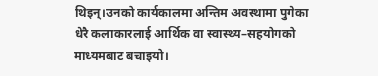थिइन्।उनको कार्यकालमा अन्तिम अवस्थामा पुगेका धेरै कलाकारलाई आर्थिक वा स्वास्थ्य–सहयोगको माध्यमबाट बचाइयो।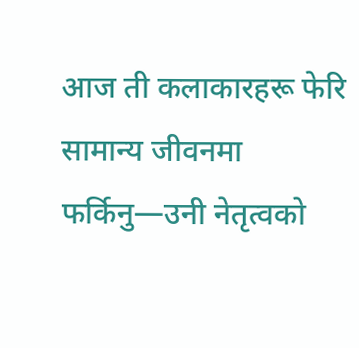आज ती कलाकारहरू फेरि सामान्य जीवनमा फर्किनु—उनी नेतृत्वको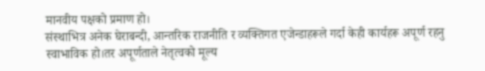मानवीय पक्षको प्रमाण हो।
संस्थाभित्र अनेक घेराबन्दी, आन्तरिक राजनीति र व्यक्तिगत एजेन्डाहरूले गर्दा केही कार्यहरू अपूर्ण रहनु स्वाभाविक हो।तर अपूर्णताले नेतृत्वको मूल्य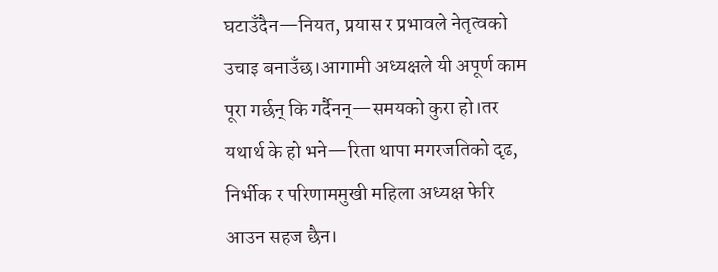घटाउँदैन—नियत, प्रयास र प्रभावले नेतृत्वको उचाइ बनाउँछ।आगामी अध्यक्षले यी अपूर्ण काम पूरा गर्छन् कि गर्दैनन्—समयको कुरा हो।तर यथार्थ के हो भने—रिता थापा मगरजतिको दृढ, निर्भीक र परिणाममुखी महिला अध्यक्ष फेरि आउन सहज छैन।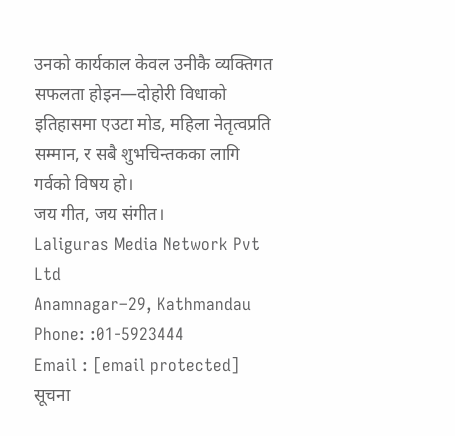उनको कार्यकाल केवल उनीकै व्यक्तिगत सफलता होइन—दोहोरी विधाको इतिहासमा एउटा मोड, महिला नेतृत्वप्रति सम्मान, र सबै शुभचिन्तकका लागि गर्वको विषय हो।
जय गीत, जय संगीत।
Laliguras Media Network Pvt Ltd
Anamnagar–29, Kathmandau
Phone: :01-5923444
Email : [email protected]
सूचना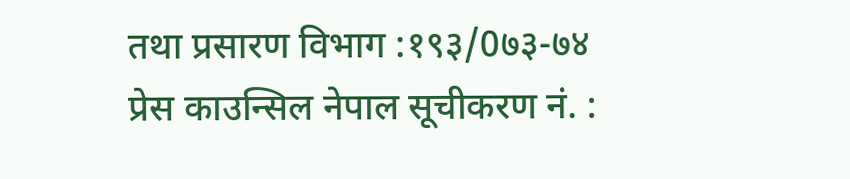तथा प्रसारण विभाग :१९३/0७३-७४
प्रेस काउन्सिल नेपाल सूचीकरण नं. :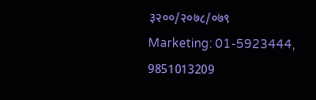३२००/२०७८/०७९
Marketing: 01-5923444, 9851013209